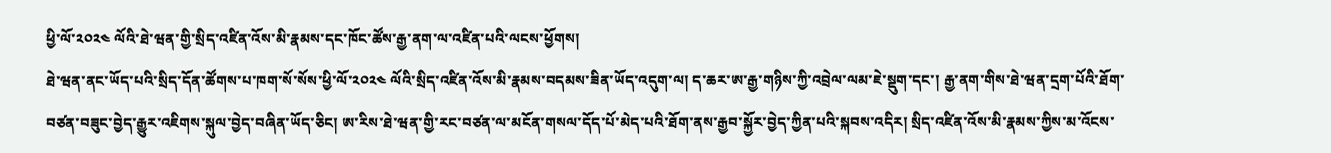ཕྱི་ལོ་༢༠༢༤ ལོའི་ཐེ་ཝན་གྱི་སྲིད་འཛིན་འོས་མི་རྣམས་དང་ཁོང་ཚོས་རྒྱ་ནག་ལ་འཛིན་པའི་ལངས་ཕྱོགས།
ཐེ་ཝན་ནང་ཡོད་པའི་སྲིད་དོན་ཚོགས་པ་ཁག་སོ་སོས་ཕྱི་ལོ་༢༠༢༤ ལོའི་སྲིད་འཛིན་འོས་མི་རྣམས་བདམས་ཟིན་ཡོད་འདུག་ལ། ད་ཆར་ཨ་རྒྱ་གཉིས་ཀྱི་འབྲེལ་ལམ་ཇེ་སྡུག་དང་། རྒྱ་ནག་གིས་ཐེ་ཝན་དྲག་པོའི་ཐོག་བཙན་བཟུང་བྱེད་རྒྱུར་འཇིགས་སྐུལ་བྱེད་བཞིན་ཡོད་ཅིང། ཨ་རིས་ཐེ་ཝན་གྱི་རང་བཙན་ལ་མངོན་གསལ་དོད་པོ་མེད་པའི་ཐོག་ནས་རྒྱབ་སྐྱོར་བྱེད་ཀྱིན་པའི་སྐབས་འདིར། སྲིད་འཛིན་འོས་མི་རྣམས་ཀྱིས་མ་འོངས་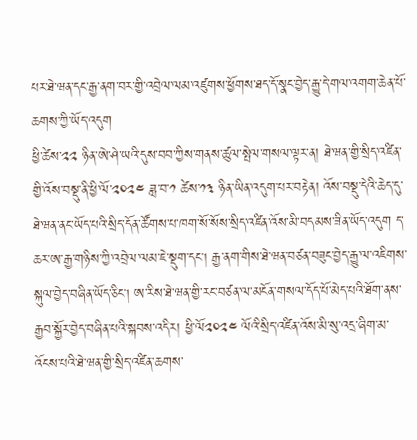པར་ཐེ་ཝན་དང་རྒྱ་ནག་བར་གྱི་འབྲེལ་ལམ་འཛུགས་ཕྱོགས་ཐད་དོ་སྣང་བྱེད་རྒྱུ་དེ་གལ་འགག་ཆེན་པོ་ཆགས་ཀྱི་ཡོད་འདུག
ཕྱི་ཚེས་༢༢ ཉིན་ཨེ་ཤེ་ཡའི་དུས་བབ་ཀྱིས་གནས་ཚུལ་སྤེལ་གསལ་ལྟར་ན། ཐེ་ཝན་གྱི་སྲིད་འཛིན་གྱི་འོས་བསྡུ་ནི་ཕྱི་ལོ་༢༠༢༤ ཟླ་བ་༡ ཚེས་༡༣ ཉིན་ཡིན་འདུག་པར་བརྟེན། འོས་བསྡུ་དེའི་ཆེད་དུ་ཐེ་ཝན་ནང་ཡོད་པའི་སྲིད་དོན་ཚོགས་པ་ཁག་སོ་སོས་སྲིད་འཛིན་འོས་མི་བདམས་ཟིན་ཡོད་འདུག ད་ཆར་ཨ་རྒྱ་གཉིས་ཀྱི་འབྲེལ་ལམ་ཇེ་སྡུག་དང། རྒྱ་ནག་གིས་ཐེ་ཝན་བཙན་བཟུང་བྱེད་རྒྱུ་ལ་འཇིགས་སྐུལ་བྱེད་བཞིན་ཡོད་ཅིང། ཨ་རིས་ཐེ་ཝན་གྱི་རང་བཙན་ལ་མངོན་གསལ་དོད་པོ་མེད་པའི་ཐོག་ནས་རྒྱབ་སྐྱོར་བྱེད་བཞིན་པའི་སྐབས་འདིར། ཕྱི་ལོ༢༠༢༤ ལོའི་སྲིད་འཛིན་འོས་མི་སུ་འདྲ་ཞིག་མ་འོངས་པའི་ཐེ་ཝན་གྱི་སྲིད་འཛིན་ཆགས་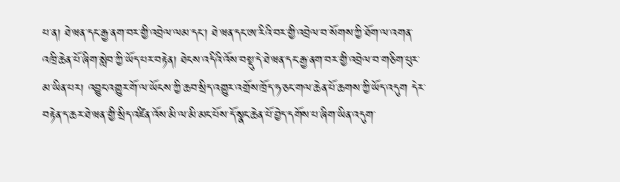པ་ན། ཐེ་ཝན་དང་རྒྱ་ནག་བར་གྱི་འབྲེལ་ལམ་དང་། ཐེ་ཝན་དང་ཨ་རིའི་བར་གྱི་འབྲེལ་བ་སོགས་ཀྱི་ཐོག་ལ་འགན་འཁྲི་ཆེན་པོ་ཞིག་སླེབ་ཀྱི་ཡོད་པར་བརྟེན། ཐེངས་འདིའི་འོས་བསྡུ་དེ་ཐེ་ཝན་དང་རྒྱ་ནག་བར་གྱི་འབྲེལ་བ་གཅིག་པུར་མ་ཡིན་པར། འབྱུང་འགྱུར་གོ་ལ་ཡོངས་ཀྱི་ཆབ་སྲིད་འགྱུར་འགྲོས་ཁྲོད་ཧ་ཅང་གལ་ཆེན་པོ་ཆགས་ཀྱི་ཡོད་འདུག དེར་བརྟེན་ད་ཆར་ཐེ་ཝན་གྱི་སྲིད་འཛིན་འོས་མི་ལ་མི་མང་པོས་དོ་སྣང་ཆེན་པོ་བྱེད་དགོས་པ་ཞིག་ཡིན་འདུག་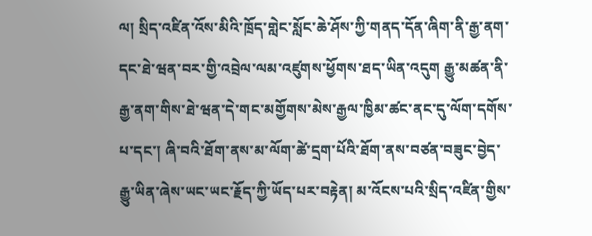ལ། སྲིད་འཛིན་འོས་མིའི་ཁྲོད་གླེང་སློང་ཆེ་ཤོས་ཀྱི་གནད་དོན་ཞིག་ནི་རྒྱ་ནག་དང་ཐེ་ཝན་བར་གྱི་འབྲེལ་ལམ་འཛུགས་ཕྱོགས་ཐད་ཡིན་འདུག རྒྱུ་མཚན་ནི་རྒྱ་ནག་གིས་ཐེ་ཝན་དེ་གང་མགྱོགས་མེས་རྒྱལ་ཁྱིམ་ཚང་ནང་དུ་ལོག་དགོས་པ་དང་། ཞི་བའི་ཐོག་ནས་མ་ལོག་ཚེ་དྲག་པོའི་ཐོག་ནས་བཙན་བཟུང་བྱེད་རྒྱུ་ཡིན་ཞེས་ཡང་ཡང་རྗོད་ཀྱི་ཡོད་པར་བརྟེན། མ་འོངས་པའི་སྲིད་འཛིན་གྱིས་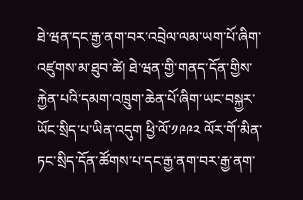ཐེ་ཝན་དང་རྒྱ་ནག་བར་འབྲེལ་ལམ་ཡག་པོ་ཞིག་འཛུགས་མ་ཐུབ་ཚེ། ཐེ་ཝན་གྱི་གནད་དོན་གྱིས་རྐྱེན་པའི་དམག་འཁྲུག་ཆེན་པོ་ཞིག་ཡང་བསྐྱར་ཡོང་སྲིད་པ་ཡིན་འདུག ཕྱི་ལོ་༡༩༩༢ ལོར་གོ་མིན་ཏང་སྲིད་དོན་ཚོགས་པ་དང་རྒྱ་ནག་བར་རྒྱ་ནག་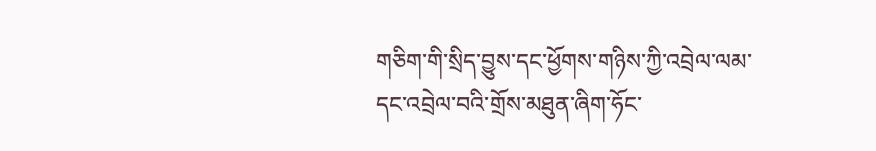གཅིག་གི་སྲིད་བྱུས་དང་ཕྱོགས་གཉིས་ཀྱི་འབྲེལ་ལམ་དང་འབྲེལ་བའི་གྲོས་མཐུན་ཞིག་ཧོང་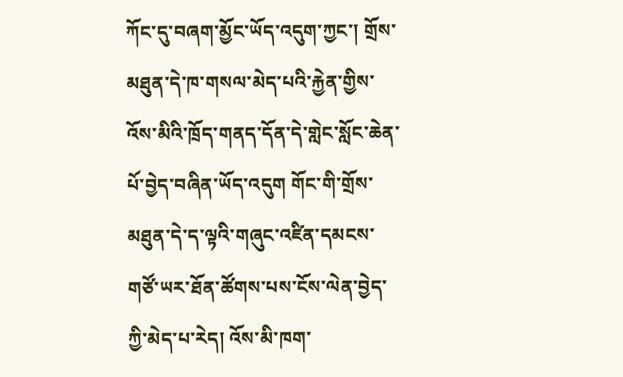ཀོང་དུ་བཞག་མྱོང་ཡོད་འདུག་ཀྱང་། གྲོས་མཐུན་དེ་ཁ་གསལ་མེད་པའི་རྐྱེན་གྱིས་འོས་མིའི་ཁྲོད་གནད་དོན་དེ་གླེང་སློང་ཆེན་པོ་བྱེད་བཞིན་ཡོད་འདུག གོང་གི་གྲོས་མཐུན་དེ་ད་ལྟའི་གཞུང་འཛིན་དམངས་གཙོ་ཡར་ཐོན་ཚོགས་པས་ངོས་ལེན་བྱེད་ཀྱི་མེད་པ་རེད། འོས་མི་ཁག་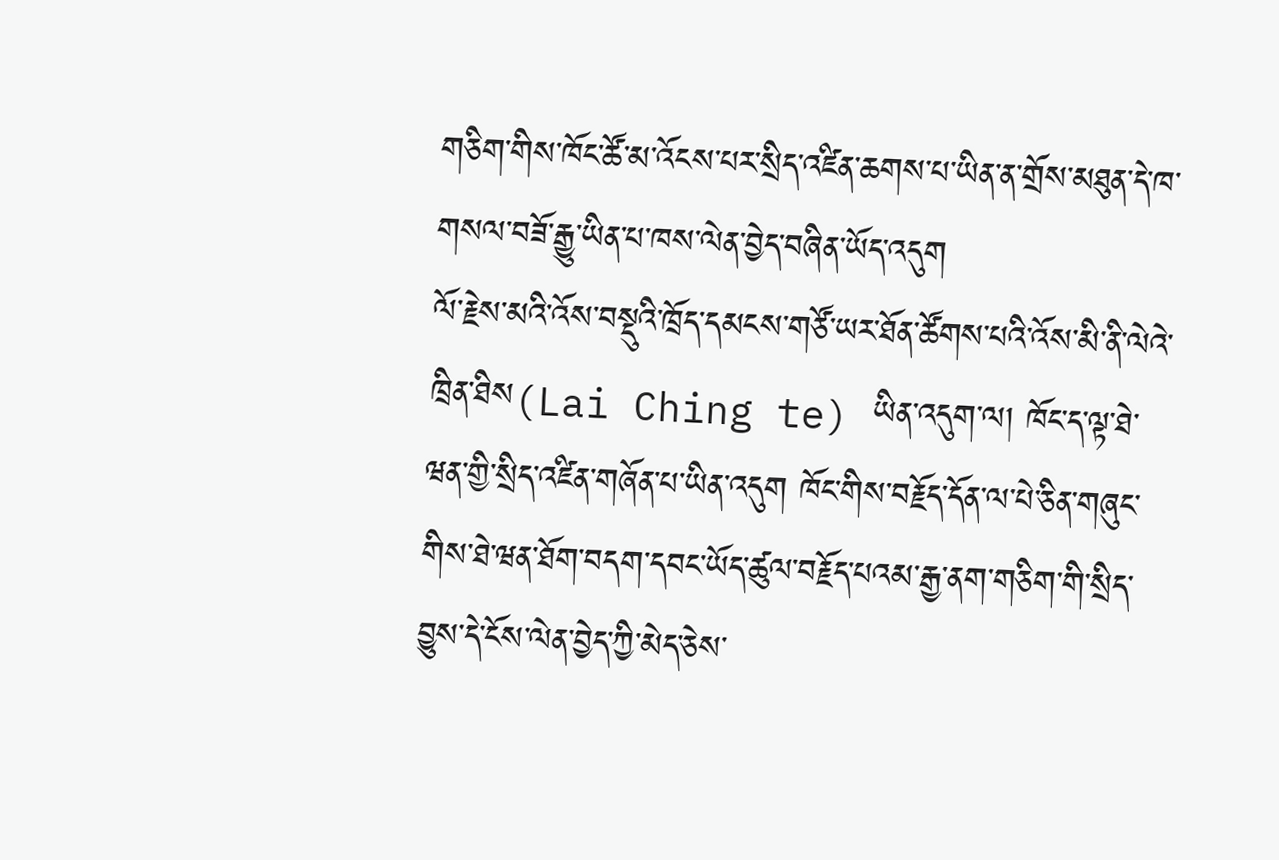གཅིག་གིས་ཁོང་ཚོ་མ་འོངས་པར་སྲིད་འཛིན་ཆགས་པ་ཡིན་ན་གྲོས་མཐུན་དེ་ཁ་གསལ་བཟོ་རྒྱུ་ཡིན་པ་ཁས་ལེན་བྱེད་བཞིན་ཡོད་འདུག
ལོ་རྗེས་མའི་འོས་བསྡུའི་ཁྲོད་དམངས་གཙོ་ཡར་ཐོན་ཚོགས་པའི་འོས་མི་ནི་ལེའེ་ཁྲིན་ཐིས(Lai Ching te) ཡིན་འདུག་ལ། ཁོང་ད་ལྟ་ཐེ་ཝན་གྱི་སྲིད་འཛིན་གཞོན་པ་ཡིན་འདུག ཁོང་གིས་བརྗོད་དོན་ལ་པེ་ཅིན་གཞུང་གིས་ཐེ་ཝན་ཐོག་བདག་དབང་ཡོད་ཚུལ་བརྗོད་པའམ་རྒྱ་ནག་གཅིག་གི་སྲིད་བྱུས་དེ་ངོས་ལེན་བྱེད་ཀྱི་མེད་ཅེས་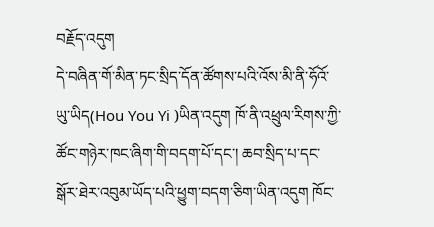བརྗོད་འདུག
དེ་བཞིན་གོ་མིན་ཏང་སྲིད་དོན་ཚོགས་པའི་འོས་མི་ནི་ཧོའོ་ཡུ་ཡིད(Hou You Yi )ཡིན་འདུག ཁོ་ནི་འཕྲུལ་རིགས་ཀྱི་ཚོང་གཉེར་ཁང་ཞིག་གི་བདག་པོ་དང་། ཆབ་སྲིད་པ་དང་སྒོར་ཐེར་འབུམ་ཡོད་པའི་ཕྱུག་བདག་ཅིག་ཡིན་འདུག ཁོང་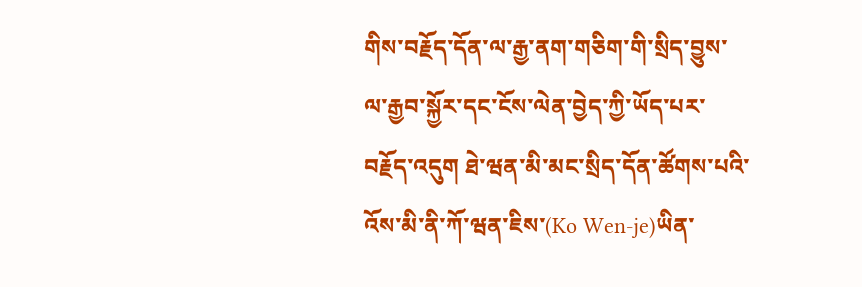གིས་བརྗོད་དོན་ལ་རྒྱ་ནག་གཅིག་གི་སྲིད་བྱུས་ལ་རྒྱབ་སྐྱོར་དང་ངོས་ལེན་བྱེད་ཀྱི་ཡོད་པར་བརྗོད་འདུག ཐེ་ཝན་མི་མང་སྲིད་དོན་ཚོགས་པའི་འོས་མི་ནི་ཀོ་ཝན་ཇིས་(Ko Wen-je)ཡིན་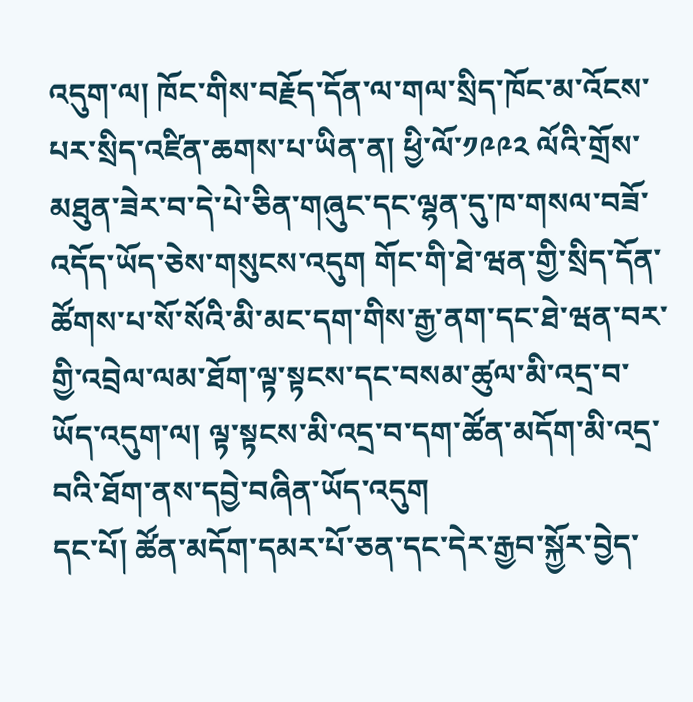འདུག་ལ། ཁོང་གིས་བརྗོད་དོན་ལ་གལ་སྲིད་ཁོང་མ་འོངས་པར་སྲིད་འཛིན་ཆགས་པ་ཡིན་ན། ཕྱི་ལོ་༡༩༩༢ ལོའི་གྲོས་མཐུན་ཟེར་བ་དེ་པེ་ཅིན་གཞུང་དང་ལྷན་དུ་ཁ་གསལ་བཟོ་འདོད་ཡོད་ཅེས་གསུངས་འདུག གོང་གི་ཐེ་ཝན་གྱི་སྲིད་དོན་ཚོགས་པ་སོ་སོའི་མི་མང་དག་གིས་རྒྱ་ནག་དང་ཐེ་ཝན་བར་གྱི་འབྲེལ་ལམ་ཐོག་ལྟ་སྟངས་དང་བསམ་ཚུལ་མི་འདྲ་བ་ཡོད་འདུག་ལ། ལྟ་སྟངས་མི་འདྲ་བ་དག་ཚོན་མདོག་མི་འདྲ་བའི་ཐོག་ནས་དབྱེ་བཞིན་ཡོད་འདུག
དང་པོ། ཚོན་མདོག་དམར་པོ་ཅན་དང་དེར་རྒྱབ་སྐྱོར་བྱེད་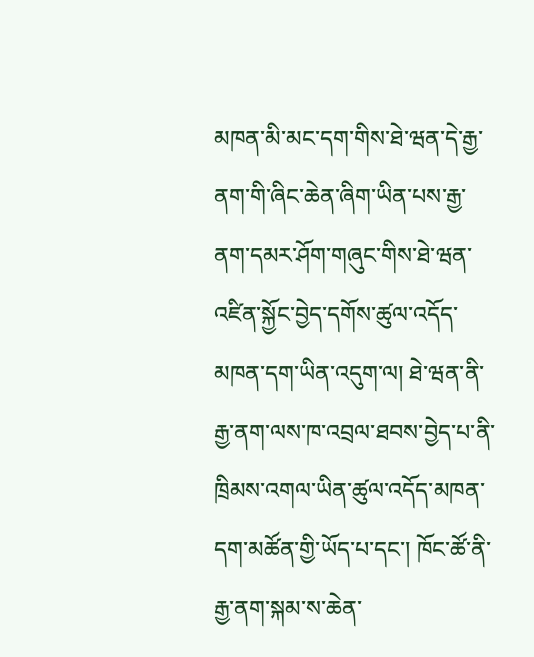མཁན་མི་མང་དག་གིས་ཐེ་ཝན་དེ་རྒྱ་ནག་གི་ཞིང་ཆེན་ཞིག་ཡིན་པས་རྒྱ་ནག་དམར་ཤོག་གཞུང་གིས་ཐེ་ཝན་འཛིན་སྐྱོང་བྱེད་དགོས་ཚུལ་འདོད་མཁན་དག་ཡིན་འདུག་ལ། ཐེ་ཝན་ནི་རྒྱ་ནག་ལས་ཁ་འབྲལ་ཐབས་བྱེད་པ་ནི་ཁྲིམས་འགལ་ཡིན་ཚུལ་འདོད་མཁན་དག་མཚོན་གྱི་ཡོད་པ་དང་། ཁོང་ཚོ་ནི་རྒྱ་ནག་སྐམ་ས་ཆེན་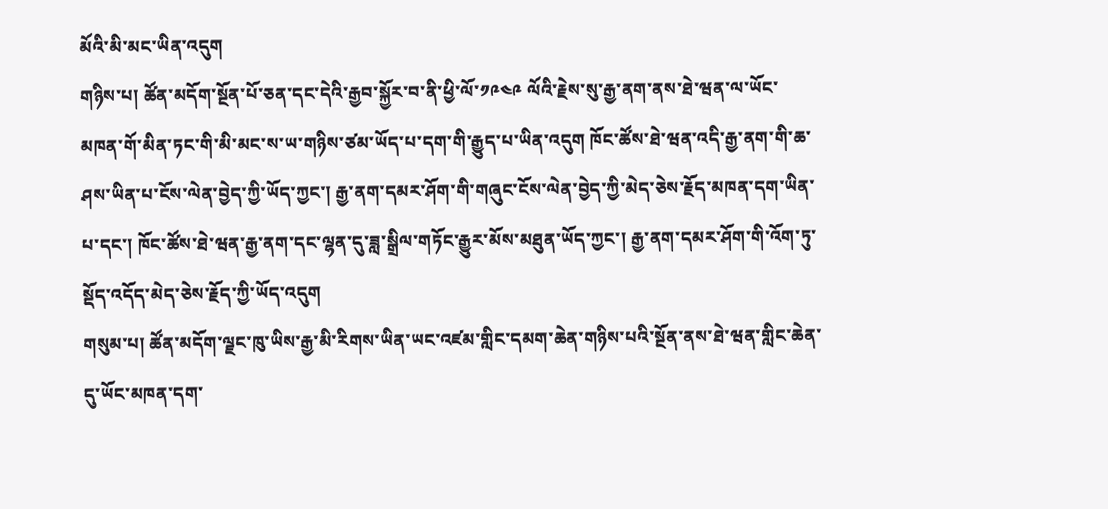མོའི་མི་མང་ཡིན་འདུག
གཉིས་པ། ཚོན་མདོག་སྔོན་པོ་ཅན་དང་དེའི་རྒྱབ་སྐྱོར་བ་ནི་ཕྱི་ལོ་༡༩༤༩ ལོའི་རྗེས་སུ་རྒྱ་ནག་ནས་ཐེ་ཝན་ལ་ཡོང་མཁན་གོ་མིན་ཏང་གི་མི་མང་ས་ཡ་གཉིས་ཙམ་ཡོད་པ་དག་གི་རྒྱུད་པ་ཡིན་འདུག ཁོང་ཚོས་ཐེ་ཝན་འདི་རྒྱ་ནག་གི་ཆ་ཤས་ཡིན་པ་ངོས་ལེན་བྱེད་ཀྱི་ཡོད་ཀྱང་། རྒྱ་ནག་དམར་ཤོག་གི་གཞུང་ངོས་ལེན་བྱེད་ཀྱི་མེད་ཅེས་རྗོད་མཁན་དག་ཡིན་པ་དང་། ཁོང་ཚོས་ཐེ་ཝན་རྒྱ་ནག་དང་ལྷན་དུ་ཟླ་སྒྲིལ་གཏོང་རྒྱུར་མོས་མཐུན་ཡོད་ཀྱང་། རྒྱ་ནག་དམར་ཤོག་གི་འོག་ཏུ་སྡོད་འདོད་མེད་ཅེས་རྗོད་ཀྱི་ཡོད་འདུག
གསུམ་པ། ཚོན་མདོག་ལྗང་ཁུ་ཡིས་རྒྱ་མི་རིགས་ཡིན་ཡང་འཛམ་གླིང་དམག་ཆེན་གཉིས་པའི་སྔོན་ནས་ཐེ་ཝན་གླིང་ཆེན་དུ་ཡོང་མཁན་དག་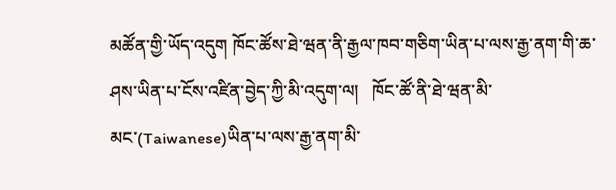མཚོན་གྱི་ཡོད་འདུག ཁོང་ཚོས་ཐེ་ཝན་ནི་རྒྱལ་ཁབ་གཅིག་ཡིན་པ་ལས་རྒྱ་ནག་གི་ཆ་ཤས་ཡིན་པ་ངོས་འཛིན་བྱེད་ཀྱི་མི་འདུག་ལ།   ཁོང་ཚོ་ནི་ཐེ་ཝན་མི་མང་(Taiwanese)ཡིན་པ་ལས་རྒྱ་ནག་མི་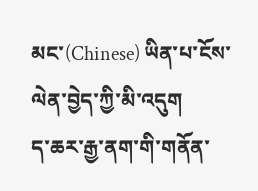མང་(Chinese) ཡིན་པ་ངོས་ལེན་བྱེད་ཀྱི་མི་འདུག
ད་ཆར་རྒྱ་ནག་གི་གནོན་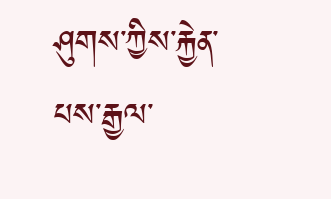ཤུགས་ཀྱིས་རྐྱེན་པས་རྒྱལ་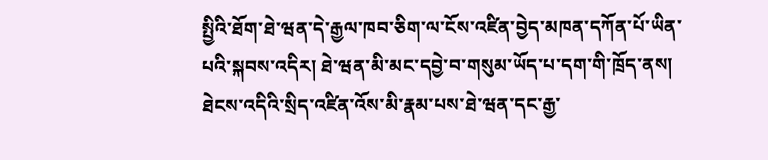སྤྱིའི་ཐོག་ཐེ་ཝན་དེ་རྒྱལ་ཁབ་ཅིག་ལ་ངོས་འཛིན་བྱེད་མཁན་དཀོན་པོ་ཡིན་པའི་སྐབས་འདིར། ཐེ་ཝན་མི་མང་དབྱེ་བ་གསུམ་ཡོད་པ་དག་གི་ཁྲོད་ནས། ཐེངས་འདིའི་སྲིད་འཛིན་འོས་མི་རྣམ་པས་ཐེ་ཝན་དང་རྒྱ་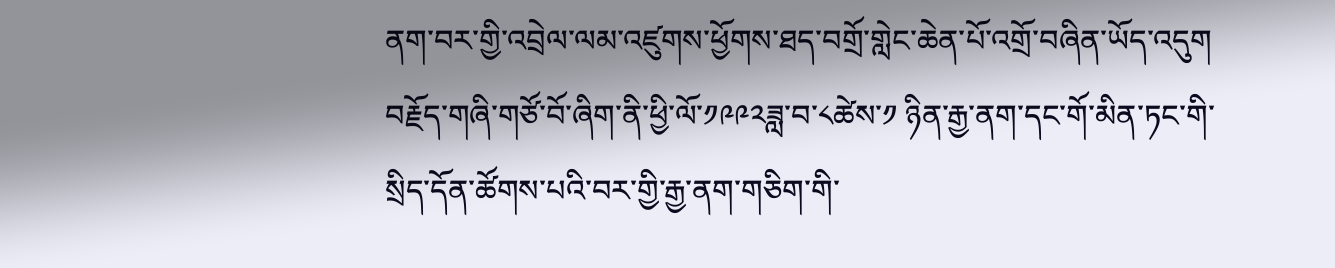ནག་བར་གྱི་འབྲེལ་ལམ་འཛུགས་ཕྱོགས་ཐད་བགྲོ་གླེང་ཆེན་པོ་འགྲོ་བཞིན་ཡོད་འདུག བརྗོད་གཞི་གཙོ་བོ་ཞིག་ནི་ཕྱི་ལོ་༡༩༩༢ཟླ་བ་༨ཚེས་༡ ཉིན་རྒྱ་ནག་དང་གོ་མིན་ཏང་གི་སྲིད་དོན་ཚོགས་པའི་བར་གྱི་རྒྱ་ནག་གཅིག་གི་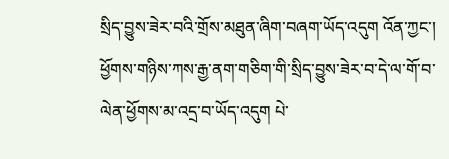སྲིད་བྱུས་ཟེར་བའི་གྲོས་མཐུན་ཞིག་བཞག་ཡོད་འདུག འོན་ཀྱང་། ཕྱོགས་གཉིས་ཀས་རྒྱ་ནག་གཅིག་གི་སྲིད་བྱུས་ཟེར་བ་དེ་ལ་གོ་བ་ལེན་ཕྱོགས་མ་འདྲ་བ་ཡོད་འདུག པེ་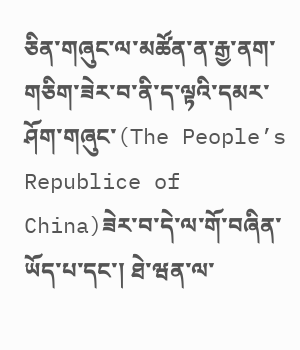ཅིན་གཞུང་ལ་མཚོན་ན་རྒྱ་ནག་གཅིག་ཟེར་བ་ནི་ད་ལྟའི་དམར་ཤོག་གཞུང་(The People’s Republice of China)ཟེར་བ་དེ་ལ་གོ་བཞིན་ཡོད་པ་དང་། ཐེ་ཝན་ལ་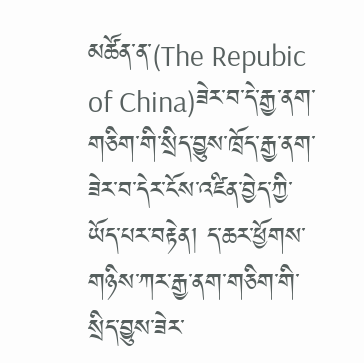མཚོན་ན་(The Repubic of China)ཟེར་བ་དེ་རྒྱ་ནག་གཅིག་གི་སྲིད་བྱུས་ཁྲོད་རྒྱ་ནག་ཟེར་བ་དེར་ངོས་འཛིན་བྱེད་ཀྱི་ཡོད་པར་བརྟེན། ད་ཆར་ཕྱོགས་གཉིས་ཀར་རྒྱ་ནག་གཅིག་གི་སྲིད་བྱུས་ཟེར་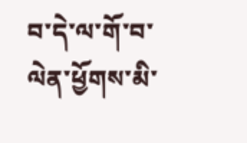བ་དེ་ལ་གོ་བ་ལེན་ཕྱོགས་མི་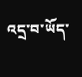འདྲ་བ་ཡོད་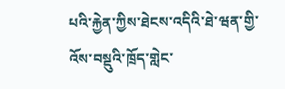པའི་རྐྱེན་ཀྱིས་ཐེངས་འདིའི་ཐེ་ཝན་གྱི་འོས་བསྡུའི་ཁྲོད་གླེང་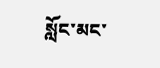སློང་མང་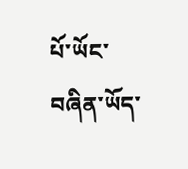པོ་ཡོང་བཞིན་ཡོད་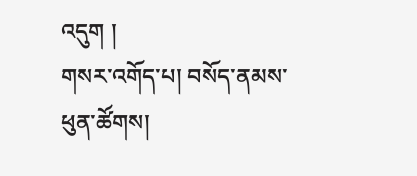འདུག །
གསར་འགོད་པ། བསོད་ནམས་ཕུན་ཚོགས།